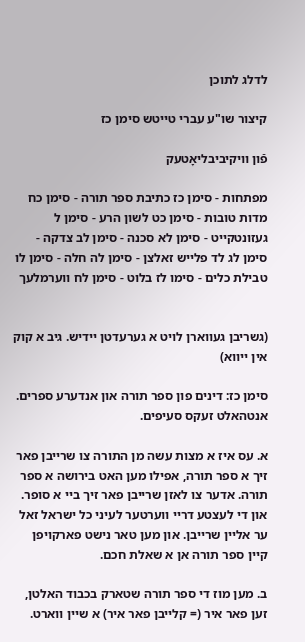לדלג לתוכן

קיצור שו"ע עברי טייטש סימן כז

פֿון װיקיביבליאָטעק

מפתחות - סימן כז כתיבת ספר תורה - סימן כח מדות טובות - סימן כט לשון הרע - סימן ל געזונטקייט - סימן לא סכנה - סימן לב צדקה - סימן לג לד פלייש זאלצן - סימן לה חלה - סימן לו טבילת כלים - סימו לז בלוט - סימן לח ווערמלעך


(גשריבן געווארן לויט א גערעדטן יידיש. גיב א קוק אין ייווא)

סימן כז: דינים פון ספר תורה און אנדערע ספרים. אנטהאלט זעקס סעיפים.

א. עס איז א מצות עשה מן התורה צו שרייבן פאר זיך א ספר תורה, אפילו מען האט בירושה א ספר תורה. אדער צו לאזן שרייבן פאר זיך ביי א סופר. און די לעצטע דריי ווערטער לעיני כל ישראל זאל ער אליין שרייבן. און מען טאר נישט פארקויפן קיין ספר תורה אן א שאלת חכם.

ב. מען מוז די ספר תורה שטארק בכבוד האלטן, זען פאר איר (= קלייבן פאר איר) א שיין ווארט.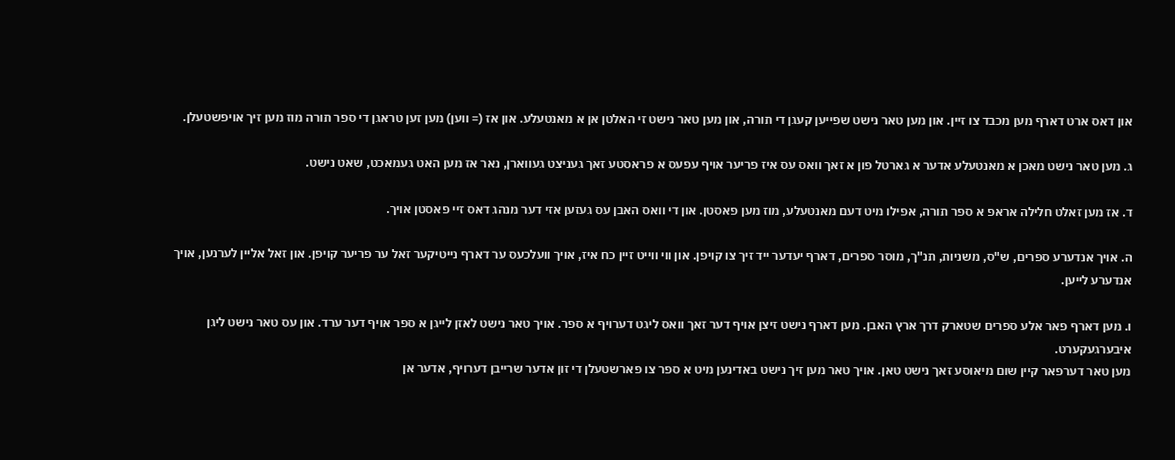און דאס ארט דארף מען מכבד צו זיין. און מען טאר נישט שפייען קעגן די תורה, און מען טאר נישט זי האלטן אן א מאנטעלע. און אז (= ווען) מען זען טראגן די ספר תורה מוז מען זיך אויפשטעלן.

ג. מען טאר נישט מאכן א מאנטעלע אדער א גארטל פון א זאך וואס עס איז פריער אויף עפעס א פראסטע זאך געניצט געווארן, נאר אז מען האט געמאכט, שאט נישט.

ד. אז מען זאלט חלילה אראפ א ספר תורה, אפילו מיט דעם מאנטעלע, מוז מען פאסטן. און די וואס האבן עס געזען אזי דער מנהג דאס זיי פאסטן אויך.

ה. אויך אנדערע ספרים, ש"ס, משניות, תנ"ך, מוסר ספרים, דארף יעדער ייד זיך צו קויפן. און ווי ווייט זיין כח איז, אויך וועלכעס ער דארף נייטיקער זאל ער פריער קויפן. און זאל אליין לערנען, אויך אנדערע לייען.

ו. מען דארף פאר אלע ספרים שטארק דרך ארץ האבן. מען דארף נישט זיצן אויף דער זאך וואס ליגט דערויף א ספר. אויך טאר נישט לאזן לייגן א ספר אויף דער ערד. און עס טאר נישט ליגן איבערגעקערט.
מען טאר דערפאר קיין שום מיאוסע זאך נישט טאן. אויך טאר מען זיך נישט באדינען מיט א ספר צו פארשטעלן די זון אדער שרייבן דערויף, אדער אן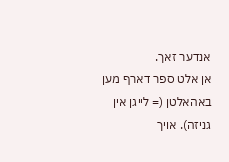אנדער זאך.
אן אלט ספר דארף מען באהאלטן (= לייגן אין גניזה). אויך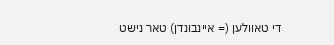די טאוולען (= איינבונדן) טאר נישט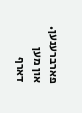פארברענען. און מען דארף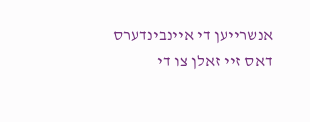אנשרייען די איינבינדערס דאס זיי זאלן צו די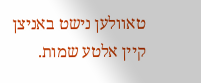טאוולען נישט באניצן קיין אלטע שמות.